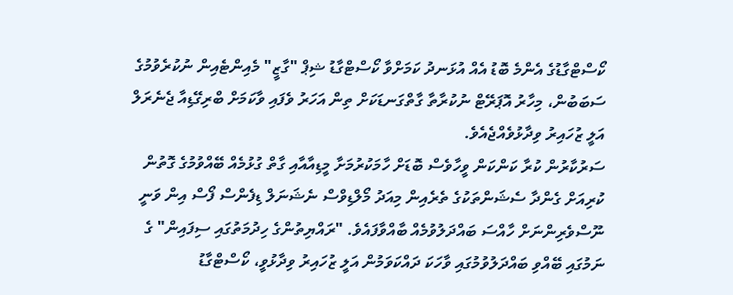ކޯސްޓްގާޑުގެ އެންމެ ބޮޑު އެއް އުޅަނދު ކަމަށްވާ ކޯސްޓްގާޑު ޝިޕް "ގާޒީ" މެއިންޓެއިން ނުކުރެވުމުގެ ސަބަބުން، މިހާރު އޮޕަރޭޓް ނުކުރާތާ ގާތްގަނޑަކަށް ތިން އަހަރު ވެފައި ވާކަމަށް ބްރިގޭޑިއާ ޖެނެރަލް އަލީ ޒުހައިރު ވިދާޅުވެއްޖެއެވެ.
ސަރުކާރުން ކުރާ ކަންކަން ވީހާވެސް ބޮޑަށް ހާމަކުރުމަށާ މީޑިއާއާއި ގާތް ގުޅުމެއް ބޭއްވުމުގެ ގޮތުން ކުރިއަށް ގެންދާ ސެޝަންތަކުގެ ތެރެއިން މިއަދު މޯލްޑިވްސް ނެޝަނަލް ޑިފެންސް ފޯސް އިން ވަނީ ނޫސްވެރިންނަށް ހާއްސަ ބައްދަލުވުމެއް ބާއްވާފައެވެ. "ރައްޔިތުންގެ ހިދުމަތުގައި ސިފައިން" ގެ ނަމުގައި ބޭއްވި ބައްދަލުވުމުގައި ވާހަކަ ދައްކަވަމުން އަލީ ޒުހައިރު ވިދާޅުވީ، ކޯސްޓްގާޑު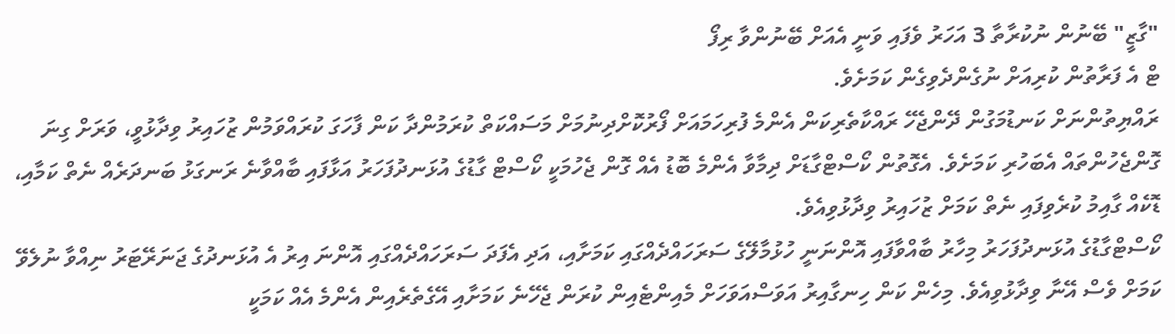"ގާޒީ" ބޭނުން ނުކުރާތާ 3 އަހަރު ވެފައި ވަނީ އެއަށް ބޭނުންވާ ރިފޯ
ޓް އެ ފަރާތުން ކުރިއަށް ނުގެންދެވިގެން ކަމަށެވެ.
ރައްޔިތުންނަށް ކަނޑުމަގުން ދޭންޖެހޭ ރައްކާތެރިކަން އެންމެ ފުރިހަމައަށް ފޯރުކޮށްދިނުމަށް މަސައްކަތް ކުރަމުންދާ ކަން ފާހަގަ ކުރައްވަމުން ޒުހައިރު ވިދާޅުވީ، ވަރަށް ގިނަ ގޮންޖެހުންތައް އެބަހުރި ކަމަށެވެ. އެގޮތުން ކޯސްޓްގާޑަށް ދިމާވާ އެންމެ ބޮޑު އެއް ގޮން ޖެހުމަކީ ކޯސްޓް ގާޑުގެ އުޅަނދުފަހަރު އަޅާފައި ބާއްވާނެ ރަނގަޅު ބަނދަރެއް ނެތް ކަމާއި، ޑޮކެއް ގާއިމު ކުރެވިފައި ނެތް ކަމަށް ޒުހައިރު ވިދާޅުވިއެވެ.
ކޯސްޓްގާޑުގެ އުޅަނދުފަހަރު މިހާރު ބާއްވާފައި އޮންނަނީ ހުޅުމާލޭގެ ސަރަހައްދެއްގައި ކަމަށާއި، އަދި އެފަދަ ސަރަހައްދެއްގައި އޮންނަ އިރު އެ އުޅަނދުގެ ޖަނަރޭޓަރު ނިއްވާ ނުލެވޭ ކަމަށް ވެސް އޭނާ ވިދާޅުވިއެވެ. މިހެން ކަން ހިނގާއިރު އަވަސްއަވަހަށް މެއިންޓެއިން ކުރަން ޖެހޭނެ ކަމަށާއި އޭގެތެރެއިން އެންމެ އެއް ކަމަކީ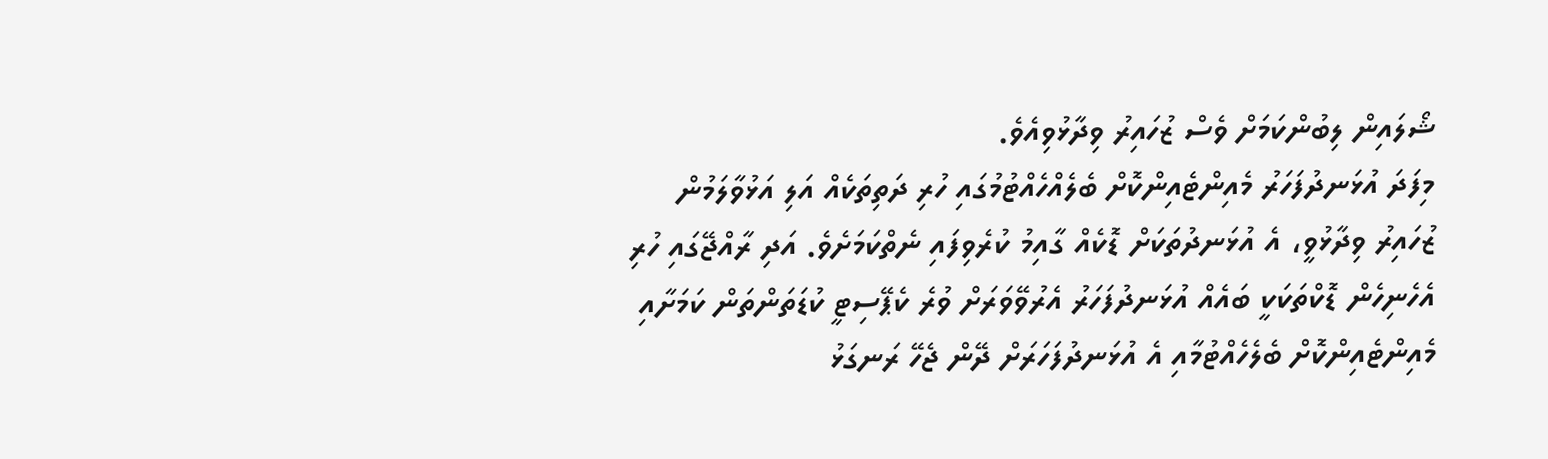ޝޯލައިން ލިބުންކަމަށް ވެސް ޒުހައިރު ވިދާޅުވިއެވެ.
މިފަދަ އުޅަނދުފަހަރު މެއިންޓެއިންކޮށް ބެލެއްހެއްޓުމުގައި ހުރި ދަތިތަކެއް އަލި އަޅުވާލަމުން ޒުހައިރު ވިދާޅުވީ، އެ އުޅަނދުތަކަށް ޑޮކެއް ގާއިމު ކުރެވިފައި ނެތްކަމަށެވެ. އަދި ރާއްޖޭގައި ހުރި އެހެނިހެން ޑޮކްތަކަކީ ބައެއް އުޅަނދުފަހަރު އެރުވޭވަރަށް ވުރެ ކެޕޭސިޓީ ކުޑަތަންތަން ކަމަށާއި މެއިންޓެއިންކޮށް ބެލެހެއްޓުމާއި އެ އުޅަނދުފަހަރަށް ދޭން ޖެހޭ ރަނގަޅު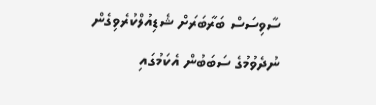ސާވިސަސް ބަރާބަރަށް ޝެޑިއުލްކުރެވިގެން ނުދެވުމުގެ ސަބަބުން އެކަމުގައި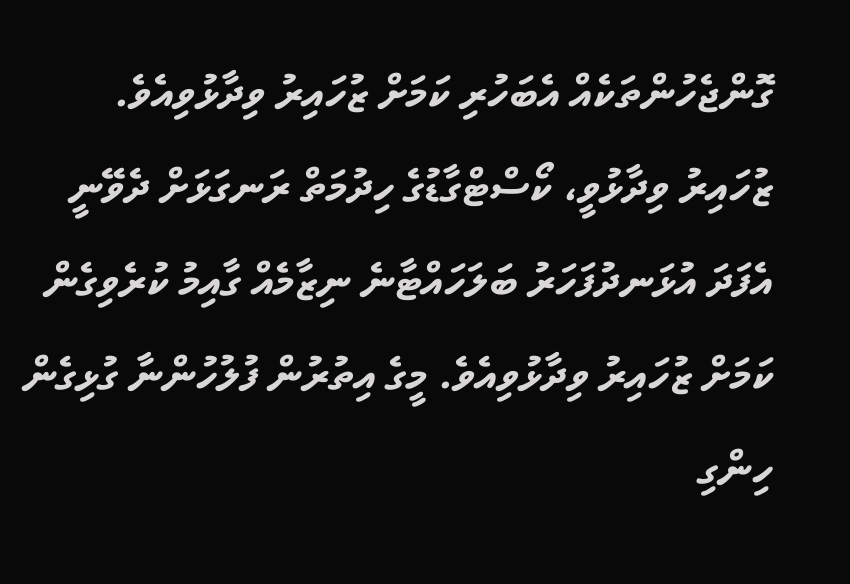ގޮންޖެހުންތަކެއް އެބަހުރި ކަމަށް ޒުހައިރު ވިދާޅުވިއެވެ.
ޒުހައިރު ވިދާޅުވީ، ކޯސްޓްގާޑުގެ ހިދުމަތް ރަނގަޅަށް ދެވޭނީ އެފަދަ އުޅަނދުފަހަރު ބަލަހައްޓާނެ ނިޒާމެއް ގާއިމު ކުރެވިގެން ކަމަށް ޒުހައިރު ވިދާޅުވިއެވެ. މީގެ އިތުރުން ފުލުހުންނާ ގުޅިގެން ހިންގި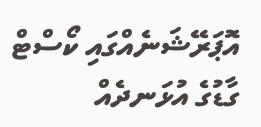އޮޕަރޭޝަނެއްގައި ކޯސްޓް ގާޑުގެ އުޅަނދެއް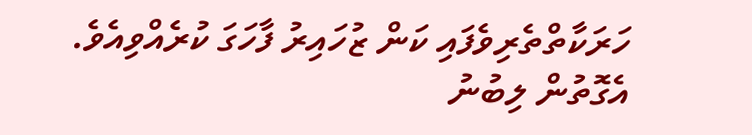ހަރަކާތްތެރިވެފައި ކަން ޒުހައިރު ފާހަގަ ކުރެއްވިއެވެ. އެގޮތުން ލިބުނު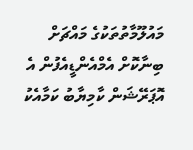މައުލޫމާތުތަކުގެ މައްޗަށް ބިނާކޮށް އެމްއެންޑީއެފުން އެ އޮޕަރޭޝަން ކާމިޔާބު ކަމާއެކު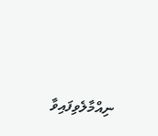ނިއްމާލެވިފައިވާ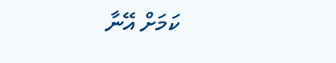ކަމަށް އޭނާ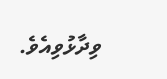ވިދާޅުވިއެވެ.